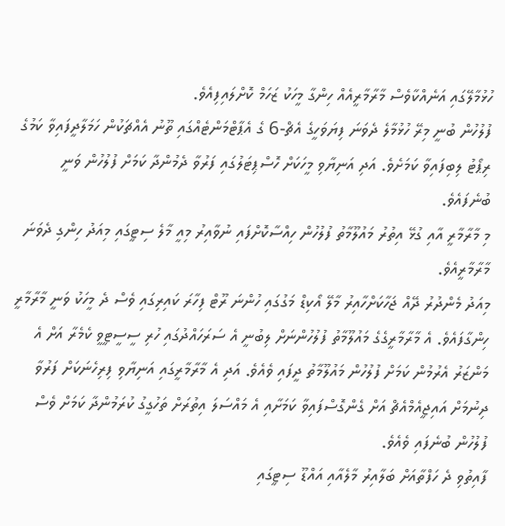ހުޅުމާލޭގައި އަނެއްކާވެސް މާރާމާރީއެއް ހިންގާ މީހަކު ޒަހަމް ކޮށްލައިފިއެވެ.
ފުލުހުން ބުނީ މިރޭ ހުޅުމާލެ ދެވަނަ ފިޔަވަހީގެ އެޗް-6 ގެ އެޕާޓްމަންޓެއްގައި ތޫނު އެއްޗަކުން ހަމަލާދީފައިވާ ކަމުގެ ރިޕޯޓު ލިބިފައިވާ ކަމަށެވެ. އަދި އަނިޔާވި މީހަކަށް ހޮސްޕިޓަލުގައި ފަރުވާ ދެމުންދާ ކަމަށް ފުލުހުން ވަނީ ބުނެފައެވެ.
މި މާރާމާރީ އާއި ގުޅޭ އިތުރު މައުލޫމާތު ފުލުހުން ހިއްސާކޮށްފައި ނުވާއިރު މިއީ މާލެ ސިޓީގައި މިއަދު ހިންގި ދެވަނަ މާރާމާރީއެވެ.
މިއަދު މެންދުރު ދޭއް ޖަހާކަށްހާއިރު މާލޭ އޯކިޑް މަގުގައި ހުންނަ ރޫޓް ފިހާރަ ކައިރިގައި ވެސް ދެ މީހަކު ވަނީ މާރާމާރީ ހިންގާފައެވެ. އެ މާރާމާރީގެގެ މައުލޫމާތު ފުލުހުންނަށް ލިބުނީ އެ ސަރަހައްދުގައި ހުރި ސީސީޓީވީ ކެމެރާ އަށް އެ މަންޒަރު އެރުމުން ކަމަށް ފުލުހުން މައުލޫމާތު ދީފައި ވެއެވެ. އަދި އެ މާރާމާރީގައި އަނިޔާވި ފިރިހެނަކަށް ފަރުވާ ދިނުމަށް އައިޖީއެމްއެޗް އަށް ގެންގޮސްފައިވާ ކަމަށާއި އެ މައްސަލަ އިތުރަށް ތަހުގީގު ކުރަމުންދާ ކަމަށް ވެސް ފުލުހުން ބުނެފައި ވެއެވެ.
ފާއިތުވި ދެ ހަފްތާއަށް ބަލާއިރު މާލެއާއި އައްޑޫ ސިޓީގައި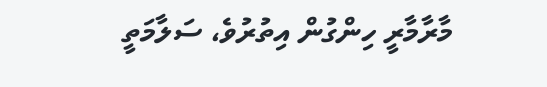މާރާމާރީ ހިންގުން އިތުރުވެ، ސަލާމަތީ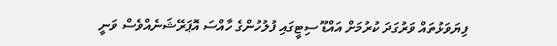ފިޔަވަޅުތައް ވަރުގަދަ ކުރުމަށް އައްޑޫ ސިޓީގައި ފުލުހުންގެ ހާއްސަ އޮޕަރޭޝަނެއްވެސް ވަނީ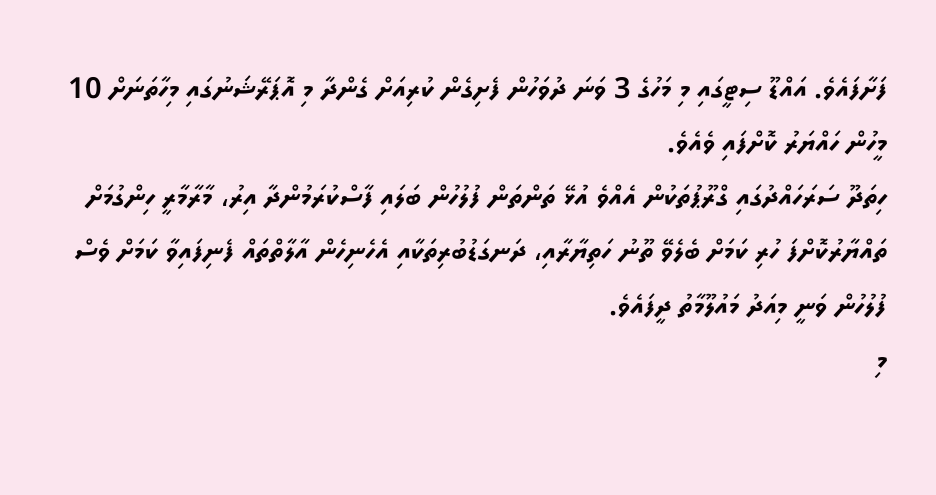ފަށާފައެވެ. އައްޑޫ ސިޓީގައި މި މަހުގެ 3 ވަނަ ދުވަހުން ފެށިގެން ކުރިއަށް ގެންދާ މި އޮޕަރޭޝަނުގައި މިހާތަނަށް 10 މީހުން ހައްޔަރު ކޮށްފައި ވެއެވެ.
ހިތަދޫ ސަރަހައްދުގައި ގްރޫޕުތަކުން އެއްވެ އުޅޭ ތަންތަން ފުލުހުން ބަލައި ފާސްކުރަމުންދާ އިރު، މާރާމާރީ ހިންގުމަށް ތައްޔާރުކޮށްފަ ހުރި ކަމަށް ބެލެވޭ ތޫނު ހަތިޔާރާއި، ދަނގަޑުބުރިތަކާއި އެހެނިހެން އާލާތްތައް ފެނިފައިވާ ކަމަށް ވެސް ފުލުހުން ވަނީ މިއަދު މައުލޫމާތު ދީފައެވެ.
މި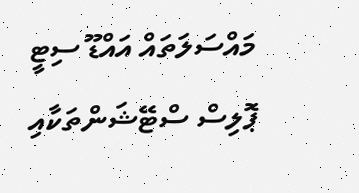މައްސަލަތައް އައްޑޫ ސިޓީ ޕޮލިސް ސްޓޭޝަންތަކާއި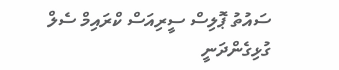ސައުތު ޕޮލިސް ސީރިއަސް ކްރައިމް ސެލް ގުޅިގެންދަނީ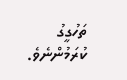ތަހުގީގު ކުރަމުންނެވެ.